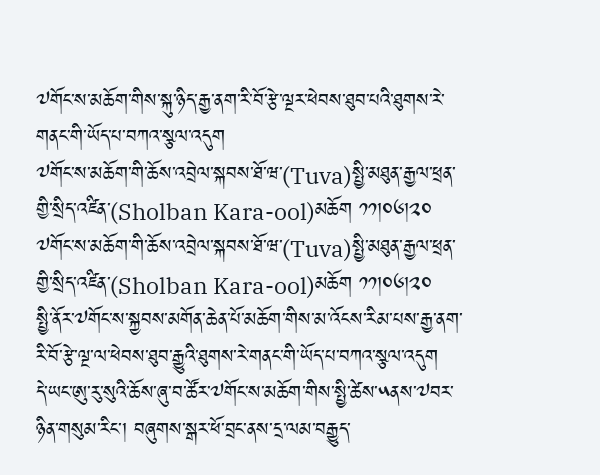༧གོང་ས་མཆོག་གིས་སྐུ་ཉིད་རྒྱ་ནག་རི་བོ་རྩེ་ལྔར་ཕེབས་ཐུབ་པའི་ཐུགས་རེ་གནང་གི་ཡོད་པ་བཀའ་སྩལ་འདུག
༧གོང་ས་མཆོག་གི་ཆོས་འབྲེལ་སྐབས་ཐོ་ཝ་(Tuva)སྤྱི་མཐུན་རྒྱལ་ཕྲན་གྱི་སྲིད་འཛིན་(Sholban Kara-ool)མཆོག ༡༡།༠༦།༢༠ ༧གོང་ས་མཆོག་གི་ཆོས་འབྲེལ་སྐབས་ཐོ་ཝ་(Tuva)སྤྱི་མཐུན་རྒྱལ་ཕྲན་གྱི་སྲིད་འཛིན་(Sholban Kara-ool)མཆོག ༡༡།༠༦།༢༠
སྤྱི་ནོར་༧གོང་ས་སྐྱབས་མགོན་ཆེན་པོ་མཆོག་གིས་མ་འོངས་རིམ་པས་རྒྱ་ནག་རི་བོ་རྩེ་ལྔ་ལ་ཕེབས་ཐུབ་རྒྱུའི་ཐུགས་རེ་གནང་གི་ཡོད་པ་བཀའ་སྩལ་འདུག
དེ་ཡང་ཨུ་རུ་སུའི་ཆོས་ཞུ་བ་ཚོར་༧གོང་ས་མཆོག་གིས་སྤྱི་ཚེས་༥ནས་༧བར་ཉིན་གསུམ་རིང་། བཞུགས་སྒར་ཕོ་བྲང་ནས་དྲ་ལམ་བརྒྱུད་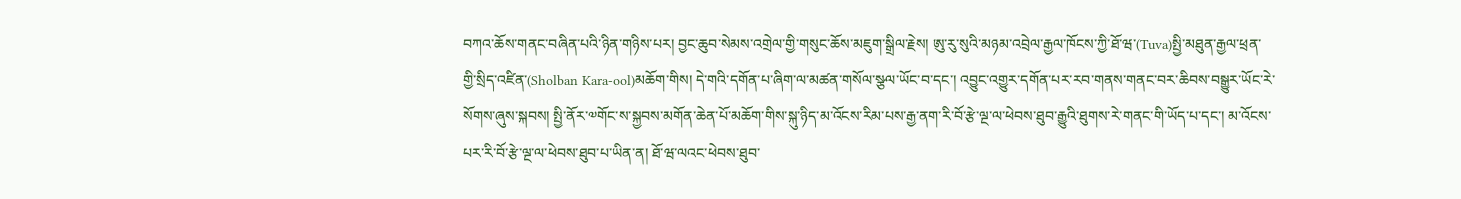བཀའ་ཆོས་གནང་བཞིན་པའི་ཉིན་གཉིས་པར། བྱང་ཆུབ་སེམས་འགྲེལ་གྱི་གསུང་ཆོས་མཇུག་སྒྲིལ་རྗེས། ཨུ་རུ་སུའི་མཉམ་འབྲེལ་རྒྱལ་ཁོངས་ཀྱི་ཐོ་ཝ་(Tuva)སྤྱི་མཐུན་རྒྱལ་ཕྲན་གྱི་སྲིད་འཛིན་(Sholban Kara-ool)མཆོག་གིས། དེ་གའི་དགོན་པ་ཞིག་ལ་མཚན་གསོལ་སྩལ་ཡོང་བ་དང་། འབྱུང་འགྱུར་དགོན་པར་རབ་གནས་གནང་བར་ཆིབས་བསྒྱུར་ཡོང་རེ་སོགས་ཞུས་སྐབས། སྤྱི་ནོར་༧གོང་ས་སྐྱབས་མགོན་ཆེན་པོ་མཆོག་གིས་སྐུ་ཉིད་མ་འོངས་རིམ་པས་རྒྱ་ནག་རི་བོ་རྩེ་ལྔ་ལ་ཕེབས་ཐུབ་རྒྱུའི་ཐུགས་རེ་གནང་གི་ཡོད་པ་དང་། མ་འོངས་པར་རི་བོ་རྩེ་ལྔ་ལ་ཕེབས་ཐུབ་པ་ཡིན་ན། ཐོ་ཝ་ལའང་ཕེབས་ཐུབ་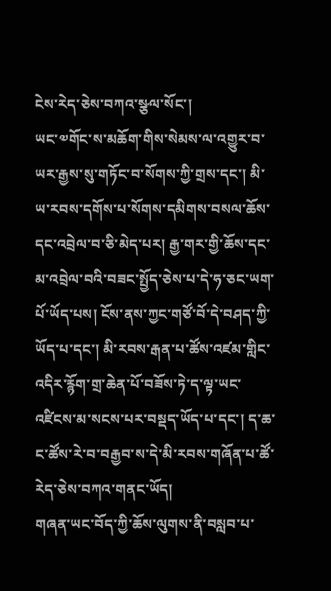ངེས་རེད་ཅེས་བཀའ་སྩལ་སོང་།
ཡང་༧གོང་ས་མཆོག་གིས་སེམས་ལ་འགྱུར་བ་ཡར་རྒྱས་སུ་གཏོང་བ་སོགས་ཀྱི་གྲས་དང་། མི་ཡ་རབས་དགོས་པ་སོགས་དམིགས་བསལ་ཆོས་དང་འབྲེལ་བ་ཅི་མེད་པར། རྒྱ་གར་གྱི་ཆོས་དང་མ་འབྲེལ་བའི་བཟང་སྤྱོད་ཅེས་པ་དེ་ཧ་ཅང་ཡག་པོ་ཡོད་པས། ངོས་ནས་ཀྱང་གཙོ་བོ་དེ་བཤད་ཀྱི་ཡོད་པ་དང་། མི་རབས་རྒན་པ་ཚོས་འཛམ་གླིང་འདིར་རྙོག་གྲ་ཆེན་པོ་བཟོས་ཏེ་ད་ལྟ་ཡང་འཛིངས་མ་སངས་པར་བསྡད་ཡོད་པ་དང་། ད་ཆ་ང་ཚོས་རེ་བ་བརྒྱབ་ས་དེ་མི་རབས་གཞོན་པ་ཚོ་རེད་ཅེས་བཀའ་གནང་ཡོད།
གཞན་ཡང་བོད་ཀྱི་ཆོས་ལུགས་ནི་བསླབ་པ་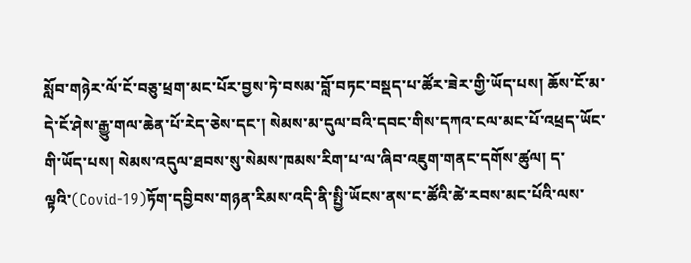སློབ་གཉེར་ལོ་ངོ་བཅུ་ཕྲག་མང་པོར་བྱས་ཏེ་བསམ་བློ་བཏང་བསྡད་པ་ཚོར་ཟེར་གྱི་ཡོད་པས། ཆོས་ངོ་མ་དེ་ངོ་ཤེས་རྒྱུ་གལ་ཆེན་པོ་རེད་ཅེས་དང་། སེམས་མ་དུལ་བའི་དབང་གིས་དཀའ་ངལ་མང་པོ་འཕྲད་ཡོང་གི་ཡོད་པས། སེམས་འདུལ་ཐབས་སུ་སེམས་ཁམས་རིག་པ་ལ་ཞིབ་འཇུག་གནང་དགོས་ཚུལ། ད་ལྟའི་(Covid-19)ཏོག་དབྱིབས་གཉན་རིམས་འདི་ནི་སྤྱི་ཡོངས་ནས་ང་ཚོའི་ཚེ་རབས་མང་པོའི་ལས་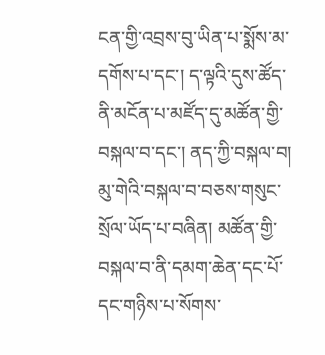ངན་གྱི་འབྲས་བུ་ཡིན་པ་སྨོས་མ་དགོས་པ་དང་། ད་ལྟའི་དུས་ཚོད་ནི་མངོན་པ་མཛོད་དུ་མཚོན་གྱི་བསྐལ་བ་དང་། ནད་ཀྱི་བསྐལ་བ། མུ་གེའི་བསྐལ་བ་བཅས་གསུང་སྲོལ་ཡོད་པ་བཞིན། མཚོན་གྱི་བསྐལ་བ་ནི་དམག་ཆེན་དང་པོ་དང་གཉིས་པ་སོགས་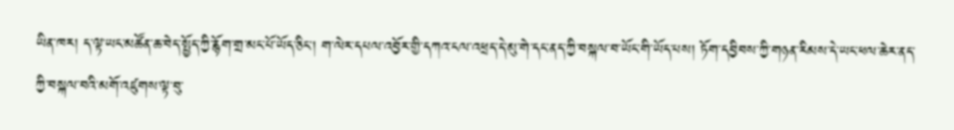ཡིན་ཁར། ད་ལྟ་ཡང་མཚོན་ཆ་བེད་སྤྱོད་ཀྱི་རྙོག་གྲ་མང་པོ་ཡོད་ཅིང་། ག་ལེར་དཔལ་འབྱོར་གྱི་དཀའ་ངལ་འཕྲད་དེ་མུ་གེ་དང་ནད་ཀྱི་བསྐལ་བ་ཡོང་གི་ཡོད་པས། ཏོག་དབྱིབས་ཀྱི་གཉན་རིམས་དེ་ཡང་ཕལ་ཆེར་ནད་ཀྱི་བསྐལ་བའི་མགོ་འཛུགས་ལྟ་བུ་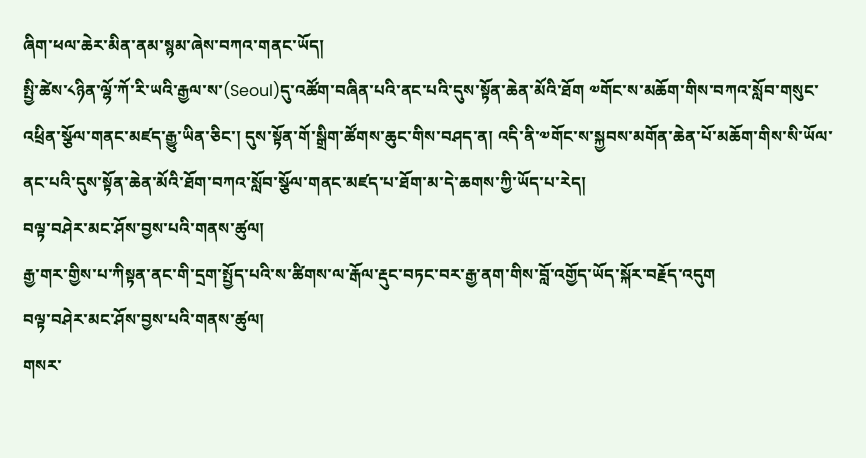ཞིག་ཕལ་ཆེར་མིན་ནམ་སྙམ་ཞེས་བཀའ་གནང་ཡོད།
སྤྱི་ཚེས་༨ཉིན་ལྷོ་ཀོ་རི་ཡའི་རྒྱལ་ས་(Seoul)དུ་འཚོག་བཞིན་པའི་ནང་པའི་དུས་སྟོན་ཆེན་མོའི་ཐོག ༧གོང་ས་མཆོག་གིས་བཀའ་སློབ་གསུང་འཕྲིན་སྩོལ་གནང་མཛད་རྒྱུ་ཡིན་ཅིང་། དུས་སྟོན་གོ་སྒྲིག་ཚོགས་ཆུང་གིས་བཤད་ན། འདི་ནི་༧གོང་ས་སྐྱབས་མགོན་ཆེན་པོ་མཆོག་གིས་སི་ཡོལ་ནང་པའི་དུས་སྟོན་ཆེན་མོའི་ཐོག་བཀའ་སློབ་སྩོལ་གནང་མཛད་པ་ཐོག་མ་དེ་ཆགས་ཀྱི་ཡོད་པ་རེད།
བལྟ་བཤེར་མང་ཤོས་བྱས་པའི་གནས་ཚུལ།
རྒྱ་གར་གྱིས་པ་ཀིསྟན་ནང་གི་དྲག་སྤྱོད་པའི་ས་ཚིགས་ལ་རྒོལ་རྡུང་བཏང་བར་རྒྱ་ནག་གིས་བློ་འགྱོད་ཡོད་སྐོར་བརྗོད་འདུག
བལྟ་བཤེར་མང་ཤོས་བྱས་པའི་གནས་ཚུལ།
གསར་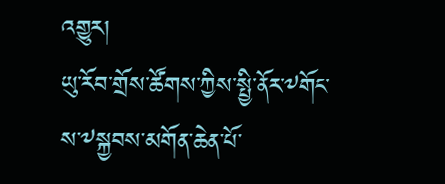འགྱུར།
ཡུ་རོབ་གྲོས་ཚོགས་ཀྱིས་སྤྱི་ནོར་༸གོང་ས་༸སྐྱབས་མགོན་ཆེན་པོ་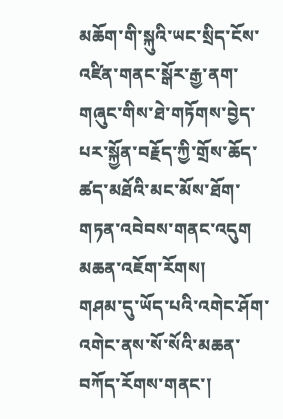མཆོག་གི་སྐུའི་ཡང་སྲིད་ངོས་འཛིན་གནང་སྒོར་རྒྱ་ནག་གཞུང་གིས་ཐེ་གཏོགས་བྱེད་པར་སྐྱོན་བརྗོད་ཀྱི་གྲོས་ཆོད་ཚད་མཐོའི་མང་མོས་ཐོག་གཏན་འབེབས་གནང་འདུག
མཆན་འཇོག་རོགས།
གཤམ་དུ་ཡོད་པའི་འགེང་ཤོག་འགེང་ནས་སོ་སོའི་མཆན་བཀོད་རོགས་གནང་།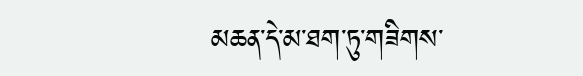མཆན་དེ་མ་ཐག་ཏུ་གཟིགས་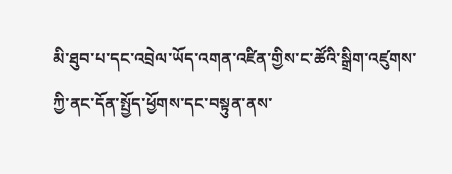མི་ཐུབ་པ་དང་འབྲེལ་ཡོད་འགན་འཛིན་གྱིས་ང་ཚོའི་སྒྲིག་འཛུགས་ཀྱི་ནང་དོན་སྤྱོད་ཕྱོགས་དང་བསྟུན་ནས་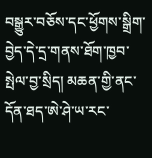བསྒྱུར་བཅོས་དང་ཕྱོགས་སྒྲིག་བྱེད་དེ་དྲ་གནས་ཐོག་ཁྱབ་སྤེལ་བྱ་སྲིད། མཆན་གྱི་ནང་དོན་ཐད་ཨེ་ཤེ་ཡ་རང་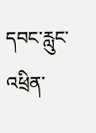དབང་རླུང་འཕྲིན་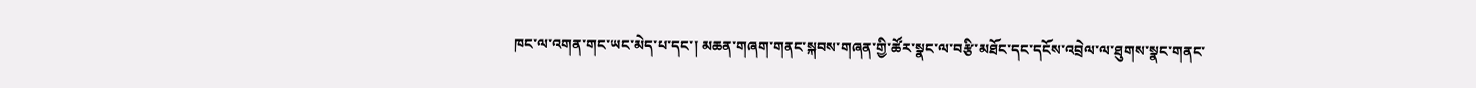ཁང་ལ་འགན་གང་ཡང་མེད་པ་དང་། མཆན་གཞག་གནང་སྐབས་གཞན་གྱི་ཚོར་སྣང་ལ་བརྩི་མཐོང་དང་དངོས་འབྲེལ་ལ་ཐུགས་སྣང་གནང་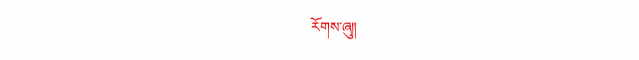རོགས་ཞུ༎